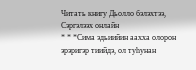Читать книгу Дьолло бэлэхтээ, Сэргэлээх онлайн
* * *Сима эдьиийин аахха олорон эрэригэр тиийдэ, ол туһунан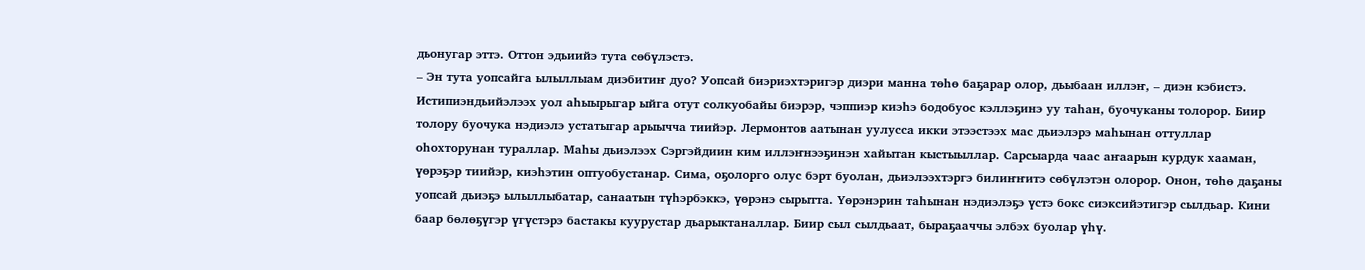дьонугар эттэ. Оттон эдьиийэ тута сөбүлэстэ.
– Эн тута уопсайга ылыллыам диэбитиҥ дуо? Уопсай биэриэхтэригэр диэри манна төһө баҕарар олор, дьыбаан иллэҥ, – диэн кэбистэ.
Истипиэндьийэлээх уол аһыырыгар ыйга отут солкуобайы биэрэр, чэппиэр киэһэ бодобуос кэллэҕинэ уу таһан, буочуканы толорор. Биир толору буочука нэдиэлэ устатыгар арыычча тиийэр. Лермонтов аатынан уулусса икки этээстээх мас дьиэлэрэ маһынан оттуллар оһохторунан тураллар. Маһы дьиэлээх Сэргэйдиин ким иллэҥнээҕинэн хайытан кыстыыллар. Сарсыарда чаас аҥаарын курдук хааман, үөрэҕэр тиийэр, киэһэтин оптуобустанар. Сима, оҕолорго олус бэрт буолан, дьиэлээхтэргэ билиҥҥитэ сөбүлэтэн олорор. Онон, төһө даҕаны уопсай дьиэҕэ ылыллыбатар, санаатын түһэрбэккэ, үөрэнэ сырытта. Үөрэнэрин таһынан нэдиэлэҕэ үстэ бокс сиэксийэтигэр сылдьар. Кини баар бөлөҕүгэр үгүстэрэ бастакы куурустар дьарыктаналлар. Биир сыл сылдьаат, быраҕааччы элбэх буолар үһү.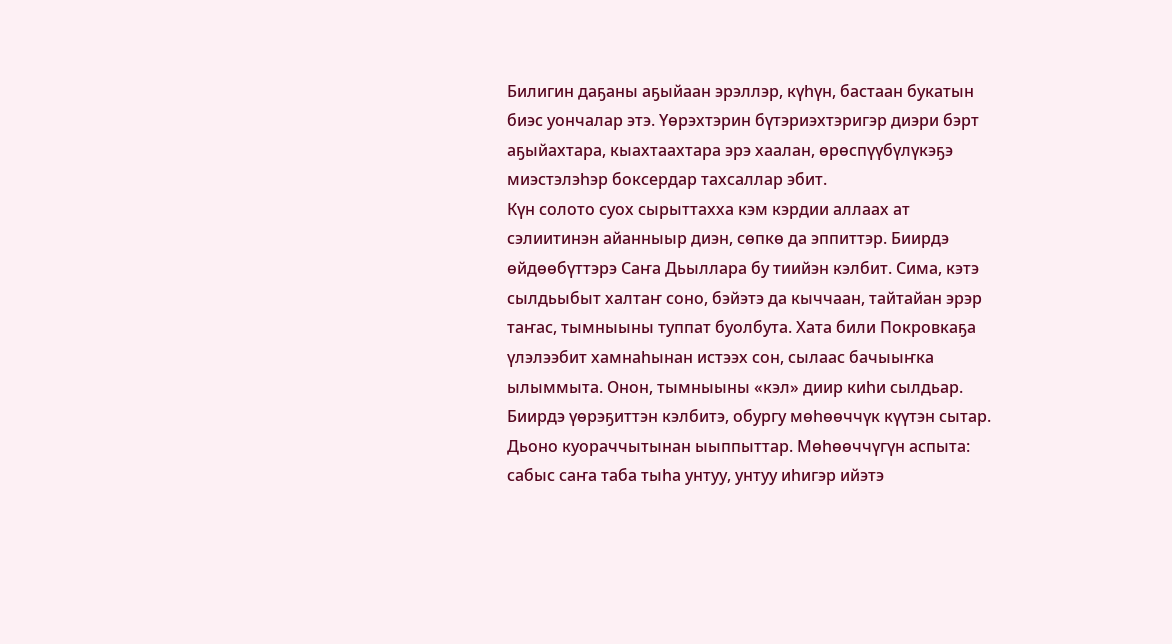Билигин даҕаны аҕыйаан эрэллэр, күһүн, бастаан букатын биэс уончалар этэ. Үөрэхтэрин бүтэриэхтэригэр диэри бэрт аҕыйахтара, кыахтаахтара эрэ хаалан, өрөспүүбүлүкэҕэ миэстэлэһэр боксердар тахсаллар эбит.
Күн солото суох сырыттахха кэм кэрдии аллаах ат сэлиитинэн айанныыр диэн, сөпкө да эппиттэр. Биирдэ өйдөөбүттэрэ Саҥа Дьыллара бу тиийэн кэлбит. Сима, кэтэ сылдьыбыт халтаҥ соно, бэйэтэ да кыччаан, тайтайан эрэр таҥас, тымныыны туппат буолбута. Хата били Покровкаҕа үлэлээбит хамнаһынан истээх сон, сылаас бачыыҥка ылыммыта. Онон, тымныыны «кэл» диир киһи сылдьар. Биирдэ үөрэҕиттэн кэлбитэ, обургу мөһөөччүк күүтэн сытар. Дьоно куораччытынан ыыппыттар. Мөһөөччүгүн аспыта: сабыс саҥа таба тыһа унтуу, унтуу иһигэр ийэтэ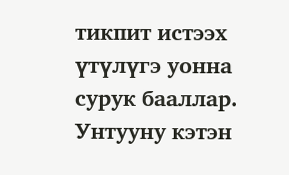тикпит истээх үтүлүгэ уонна сурук бааллар. Унтууну кэтэн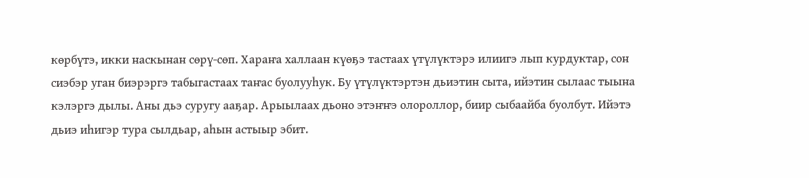көрбүтэ, икки наскынан сөрү-сөп. Хараҥа халлаан күөҕэ тастаах үтүлүктэрэ илиигэ лып курдуктар, сон сиэбэр уган биэрэргэ табыгастаах таҥас буолууһук. Бу үтүлүктэртэн дьиэтин сыта, ийэтин сылаас тыына кэлэргэ дылы. Аны дьэ суругу ааҕар. Арыылаах дьоно этэҥҥэ олороллор, биир сыбаайба буолбут. Ийэтэ дьиэ иһигэр тура сылдьар, аһын астыыр эбит.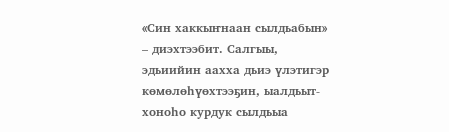«Син хаккыҥнаан сылдьабын» – диэхтээбит. Салгыы, эдьиийин аахха дьиэ үлэтигэр көмөлөһүөхтээҕин, ыалдьыт-хоноһо курдук сылдьыа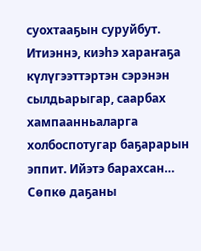суохтааҕын суруйбут. Итиэннэ, киэһэ хараҥаҕа күлүгээттэртэн сэрэнэн сылдьарыгар, саарбах хампаанньаларга холбоспотугар баҕарарын эппит. Ийэтэ барахсан… Сөпкө даҕаны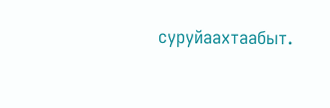суруйаахтаабыт.